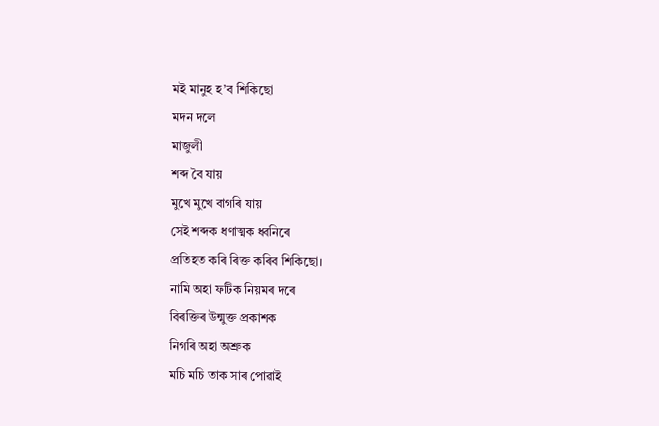মই মানুহ হ’ব শিকিছো
মদন দলে
মাজুলী
শব্দ বৈ যায়
মুখে মুখে বাগৰি যায়
সেই শব্দক ধণাত্মক ধ্বনিৰে
প্ৰতিহত কৰি ৰিক্ত কৰিব শিকিছো।
নামি অহা ফটিক নিয়মৰ দৰে
বিৰক্তিৰ উন্মুক্ত প্ৰকাশক
নিগৰি অহা অশ্ৰুক
মচি মচি তাক সাৰ পোৱাই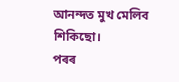আনন্দত মুখ মেলিব শিকিছো।
পৰৰ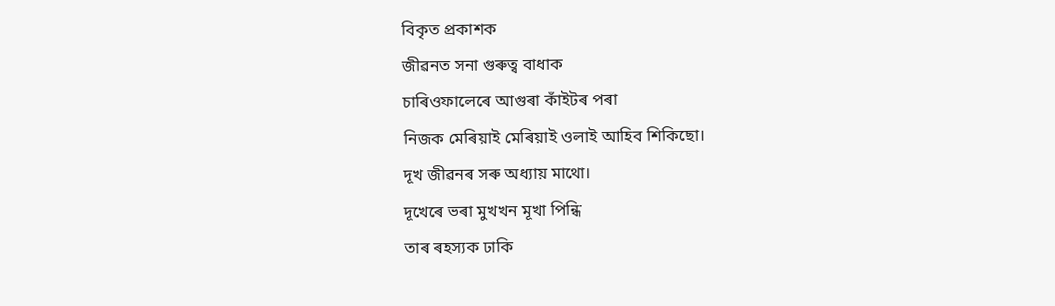বিকৃত প্ৰকাশক
জীৱনত সনা গুৰুত্ব বাধাক
চাৰিওফালেৰে আগুৰা কাঁইটৰ পৰা
নিজক মেৰিয়াই মেৰিয়াই ওলাই আহিব শিকিছো।
দূখ জীৱনৰ সৰু অধ্যায় মাথো।
দূখেৰে ভৰা মুখখন মূখা পিন্ধি
তাৰ ৰহস্যক ঢাকি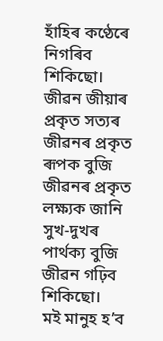হাঁহিৰ কণ্ঠেৰে নিগৰিব শিকিছো।
জীৱন জীয়াৰ প্ৰকৃত সত্যৰ
জীৱনৰ প্ৰকৃত ৰূপক বুজি
জীৱনৰ প্ৰকৃত লক্ষ্যক জানি
সুখ-দুখৰ পাৰ্থক্য বুজি
জীৱন গঢ়িব শিকিছো।
মই মানুহ হ’ব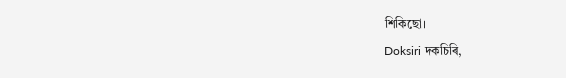শিকিছো।
Doksiri দকচিৰি,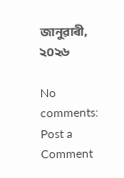জানুৱাৰী, ২০২৬

No comments:
Post a Comment